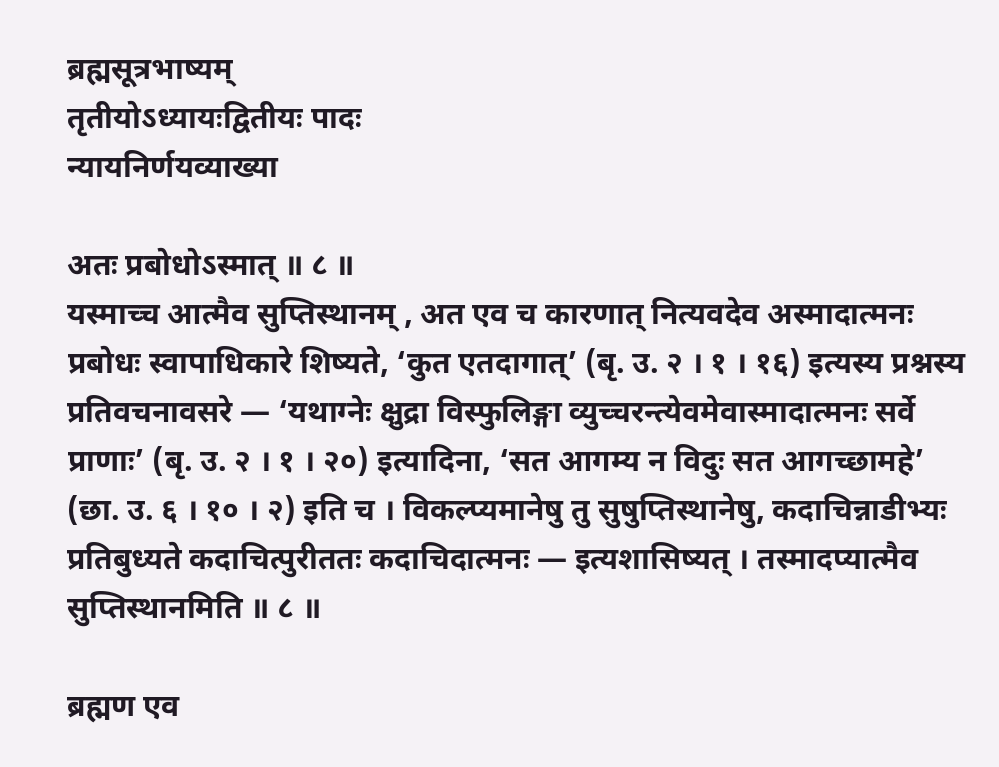ब्रह्मसूत्रभाष्यम्
तृतीयोऽध्यायःद्वितीयः पादः
न्यायनिर्णयव्याख्या

अतः प्रबोधोऽस्मात् ॥ ८ ॥
यस्माच्च आत्मैव सुप्तिस्थानम् , अत एव च कारणात् नित्यवदेव अस्मादात्मनः प्रबोधः स्वापाधिकारे शिष्यते, ‘कुत एतदागात्’ (बृ. उ. २ । १ । १६) इत्यस्य प्रश्नस्य प्रतिवचनावसरे — ‘यथाग्नेः क्षुद्रा विस्फुलिङ्गा व्युच्चरन्त्येवमेवास्मादात्मनः सर्वे प्राणाः’ (बृ. उ. २ । १ । २०) इत्यादिना, ‘सत आगम्य न विदुः सत आगच्छामहे’ (छा. उ. ६ । १० । २) इति च । विकल्प्यमानेषु तु सुषुप्तिस्थानेषु, कदाचिन्नाडीभ्यः प्रतिबुध्यते कदाचित्पुरीततः कदाचिदात्मनः — इत्यशासिष्यत् । तस्मादप्यात्मैव सुप्तिस्थानमिति ॥ ८ ॥

ब्रह्मण एव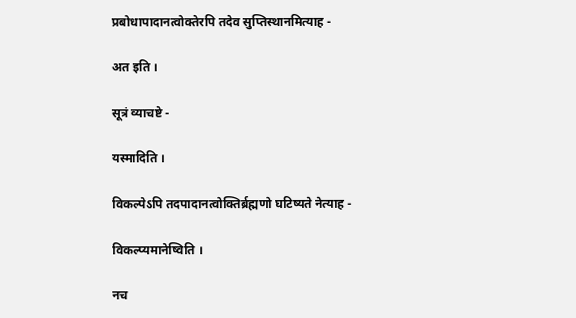प्रबोधापादानत्वोक्तेरपि तदेव सुप्तिस्थानमित्याह -

अत इति ।

सूत्रं व्याचष्टे -

यस्मादिति ।

विकल्पेऽपि तदपादानत्वोक्तिर्ब्रह्मणो घटिष्यते नेत्याह -

विकल्प्यमानेष्विति ।

नच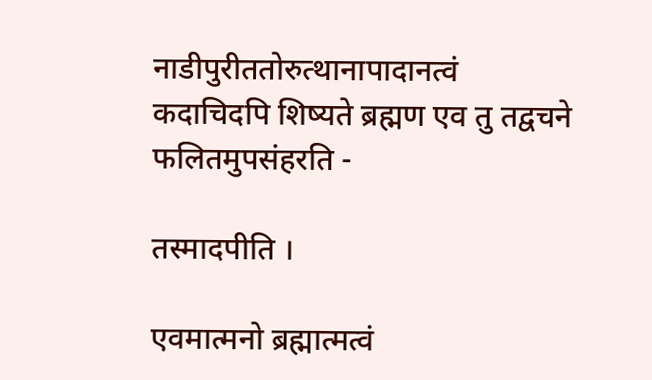नाडीपुरीततोरुत्थानापादानत्वं कदाचिदपि शिष्यते ब्रह्मण एव तु तद्वचने फलितमुपसंहरति -

तस्मादपीति ।

एवमात्मनो ब्रह्मात्मत्वं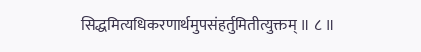सिद्धमित्यधिकरणार्थमुपसंहर्तुमितीत्युक्तम् ॥ ८ ॥